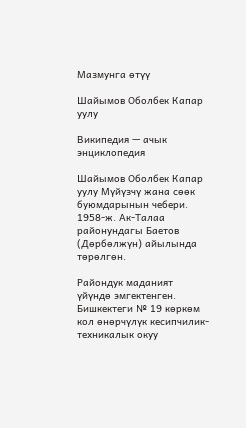Мазмунга өтүү

Шайымов Оболбек Капар уулу

Википедия — ачык энциклопедия

Шайымов Оболбек Капар уулу Мүйүзчү жана сөөк буюмдарынын чебери. 1958-ж. Ак-Талаа районундагы Баетов (Дөрбөлжүн) айылында төрөлгөн.

Райондук маданият үйүндө эмгектенген. Бишкектеги № 19 көркөм кол өнөрчүлүк кесипчилик-техникалык окуу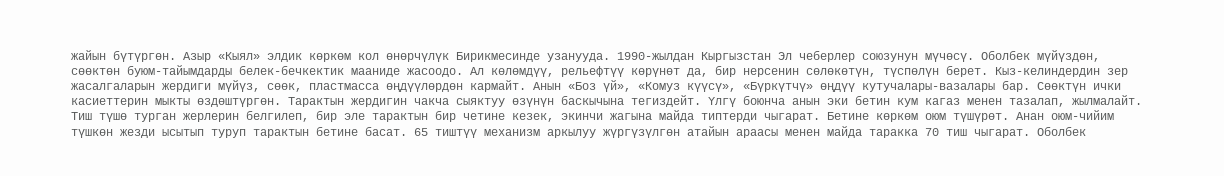жайын бүтүргөн. Азыр «Кыял» элдик көркөм кол өнөрчүлүк Бирикмесинде узанууда. 1990-жылдан Кыргызстан Эл чеберлер союзунун мүчөсү. Оболбек мүйүздөн, сөөктөн буюм-тайымдарды белек-бечкектик мааниде жасоодо. Ал көлөмдүү, рельефтүү көрүнөт да, бир нерсенин сөлөкөтүн, түспөлүн берет. Кыз-келиндердин зер жасалгаларын жердиги мүйүз, сөөк, пластмасса өңдүүлөрдөн кармайт. Анын «Боз үй», «Комуз күүсү», «Бүркүтчү» өңдүү кутучалары-вазалары бар. Сөөктүн ички касиеттерин мыкты өздөштүргөн. Тарактын жердигин чакча сыяктуу өзүнүн баскычына тегиздейт. Үлгү боюнча анын эки бетин кум кагаз менен тазалап, жылмалайт. Тиш түшө турган жерлерин белгилеп, бир эле тарактын бир четине кезек, экинчи жагына майда типтерди чыгарат. Бетине көркөм оюм түшүрөт. Анан оюм-чийим түшкөн жезди ысытып туруп тарактын бетине басат. 65 тиштүү механизм аркылуу жүргүзүлгөн атайын араасы менен майда таракка 70 тиш чыгарат. Оболбек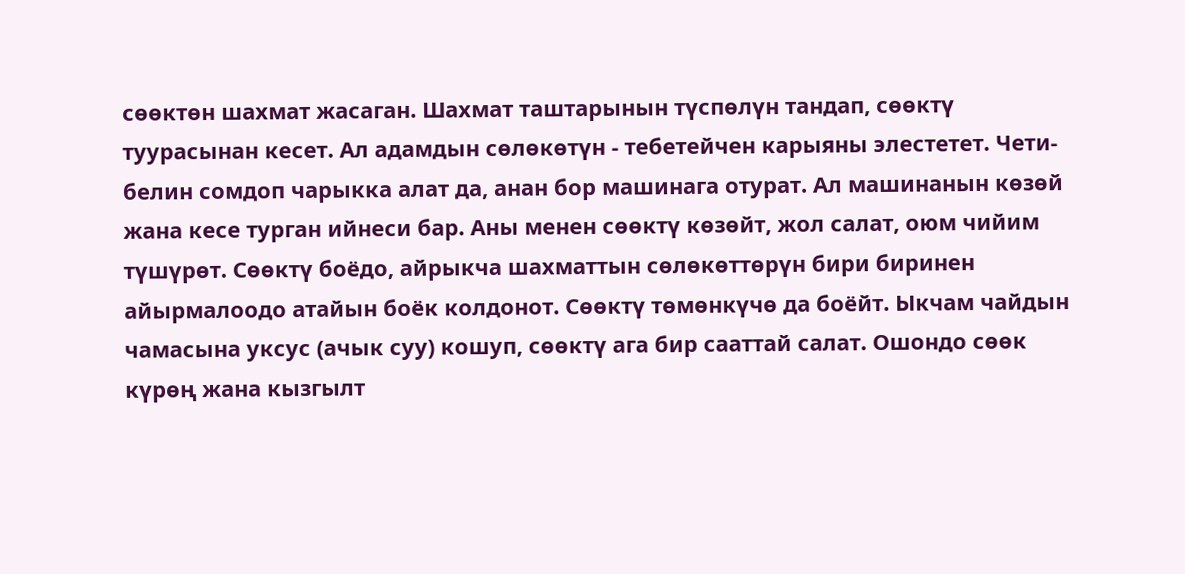сөөктөн шахмат жасаган. Шахмат таштарынын түспөлүн тандап, сөөктү туурасынан кесет. Ал адамдын сөлөкөтүн - тебетейчен карыяны элестетет. Чети-белин сомдоп чарыкка алат да, анан бор машинага отурат. Ал машинанын көзөй жана кесе турган ийнеси бар. Аны менен сөөктү көзөйт, жол салат, оюм чийим түшүрөт. Сөөктү боёдо, айрыкча шахматтын сөлөкөттөрүн бири биринен айырмалоодо атайын боёк колдонот. Сөөктү төмөнкүчө да боёйт. Ыкчам чайдын чамасына уксус (ачык суу) кошуп, сөөктү ага бир сааттай салат. Ошондо сөөк күрөң жана кызгылт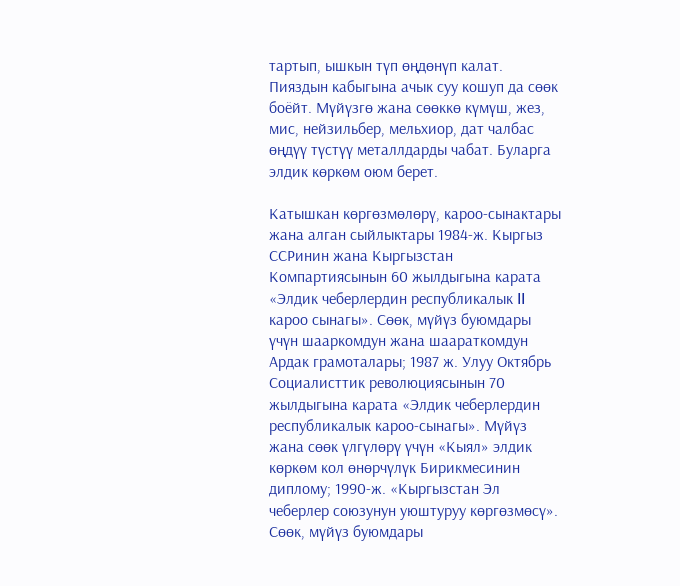тартып, ышкын түп өңдөнүп калат. Пияздын кабыгына ачык суу кошуп да сөөк боёйт. Мүйүзгө жана сөөккө күмүш, жез, мис, нейзильбер, мельхиор, дат чалбас өңдүү түстүү металлдарды чабат. Буларга элдик көркөм оюм берет.

Катышкан көргөзмөлөрү, кароо-сынактары жана алган сыйлыктары 1984-ж. Кыргыз ССРинин жана Кыргызстан Компартиясынын 60 жылдыгына карата «Элдик чеберлердин республикалык II кароо сынагы». Сөөк, мүйүз буюмдары үчүн шааркомдун жана шаараткомдун Ардак грамоталары; 1987 ж. Улуу Октябрь Социалисттик революциясынын 70 жылдыгына карата «Элдик чеберлердин республикалык кароо-сынагы». Мүйүз жана сөөк үлгүлөрү үчүн «Кыял» элдик көркөм кол өнөрчүлүк Бирикмесинин диплому; 1990-ж. «Кыргызстан Эл чеберлер союзунун уюштуруу көргөзмөсү». Сөөк, мүйүз буюмдары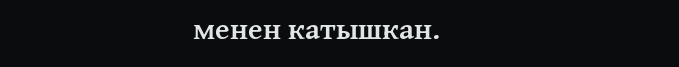менен катышкан.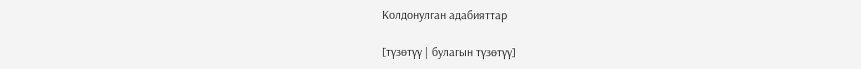Колдонулган адабияттар

[түзөтүү | булагын түзөтүү]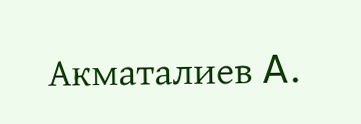Акматалиев A.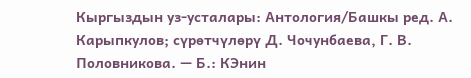Кыргыздын уз-усталары: Антология/Башкы ред. А. Карыпкулов; сүрөтчүлөрү Д. Чочунбаева, Г. В. Половникова. — Б.: КЭнин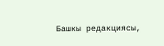Башкы редакциясы,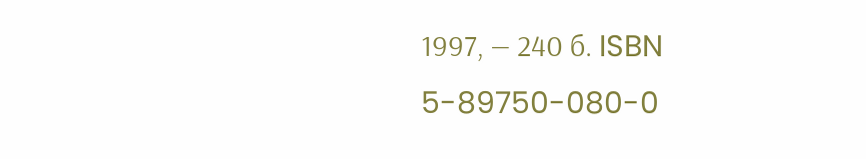1997, — 240 б. ISBN 5-89750-080-0